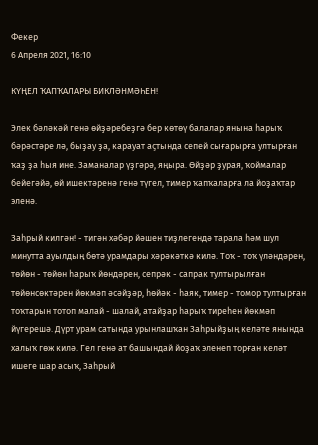Фекер
6 Апреля 2021, 16:10

КҮҢЕЛ ҠАПҠАЛАРЫ БИКЛӘНМӘҺЕН!

Элек бәләкәй генә өйҙәребеҙгә бер көтөү балалар янына һарыҡ бәрәстәре лә, быҙау ҙа, карауат аҫтында сепей сығарырға ултырған ҡаҙ ҙа һыя ине. Заманалар үҙгәрә, яңыра. Өйҙәр ҙурая, ҡоймалар бейегәйә, өй ишектәренә генә түгел, тимер ҡапҡаларға ла йоҙаҡтар эленә.

Заһрый килгән! - тигән хәбәр йәшен тиҙлегендә тарала һәм шул минутта ауылдың бөтә урамдары хәрәкәткә килә. Тоҡ - тоҡ үләндәрен, төйөн - төйөн һарыҡ йөндәрен, сепрәк - сапрак тултырылған төйөнсөктәрен йөкмәп әсәйҙәр, һөйәк - һаяк, тимер - томор тултырған тоҡтарын тотоп малай - шалай, атайҙар һарыҡ тиреһен йөкмәп йүгерешә. Дүрт урам сатында урынлашҡан Заһрыйҙың келәте янында халыҡ гөж килә. Гел генә ат башындай йоҙаҡ эленеп торған келәт ишеге шар асыҡ, Заһрый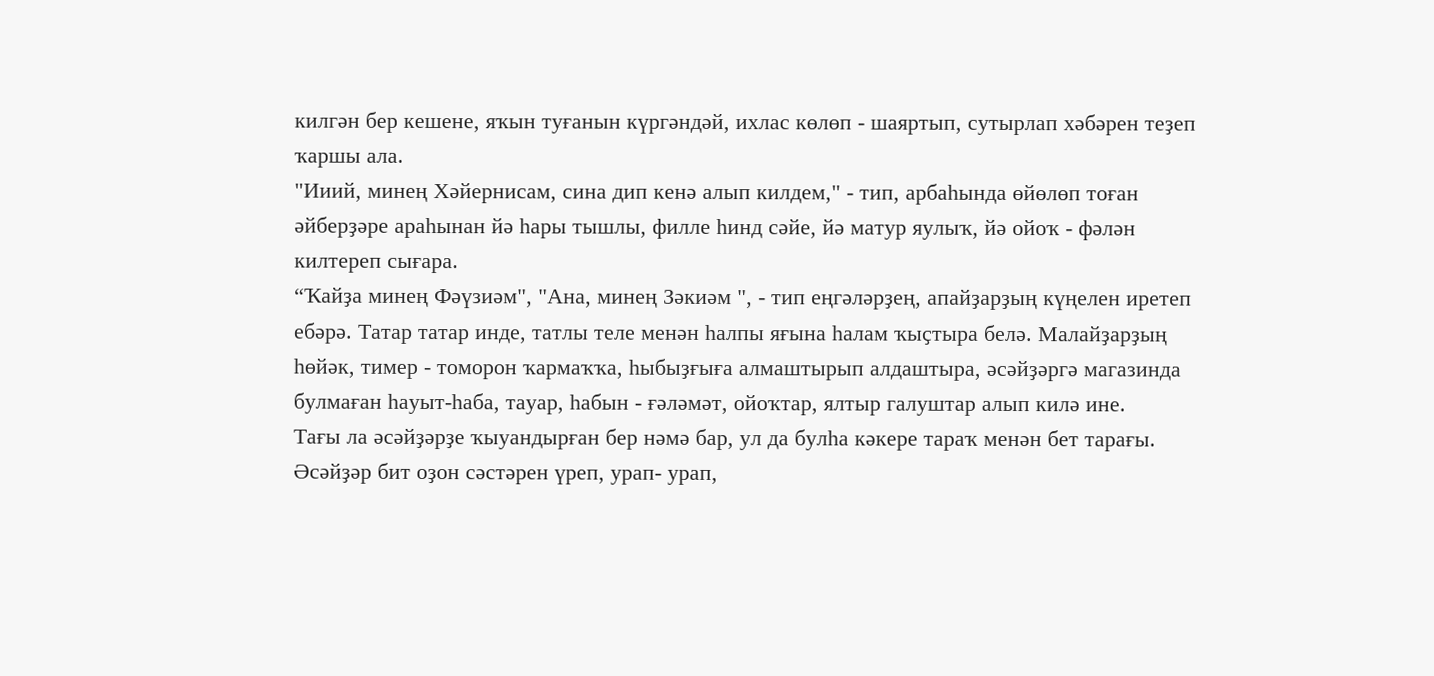килгән бер кешене, яҡын туғанын күргәндәй, ихлас көлөп - шаяртып, сутырлап хәбәрен теҙеп ҡаршы ала.
"Ииий, минең Хәйернисам, сина дип кенә алып килдем," - тип, арбаһында өйөлөп тоған әйберҙәре араһынан йә һары тышлы, филле һинд сәйе, йә матур яулыҡ, йә ойоҡ - фәлән килтереп сығара.
“Ҡайҙа минең Фәүзиәм", "Ана, минең Зәкиәм ", - тип еңгәләрҙең, апайҙарҙың күңелен иретеп ебәрә. Татар татар инде, татлы теле менән һалпы яғына һалам ҡыҫтыра белә. Малайҙарҙың һөйәк, тимер - томорон ҡармаҡҡа, һыбыҙғыға алмаштырып алдаштыра, әсәйҙәргә магазинда булмаған һауыт-һаба, тауар, һабын - ғәләмәт, ойоҡтар, ялтыр галуштар алып килә ине.
Тағы ла әсәйҙәрҙе ҡыуандырған бер нәмә бар, ул да булһа кәкере тараҡ менән бет тарағы. Әсәйҙәр бит оҙон сәстәрен үреп, урап- урап,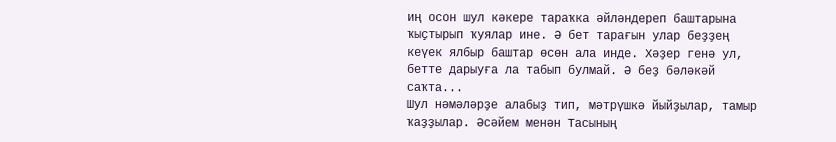иң осон шул кәкере тараҡка әйләндереп баштарына ҡыҫтырып ҡуялар ине. Ә бет тарағын улар беҙҙең кеүек ялбыр баштар өсөн ала инде. Хәҙер генә ул, бетте дарыуға ла табып булмай. Ә беҙ бәләкәй саҡта...
Шул нәмәләрҙе алабыҙ тип, мәтрүшкә йыйҙылар, тамыр ҡаҙҙылар. Әсәйем менән Тасының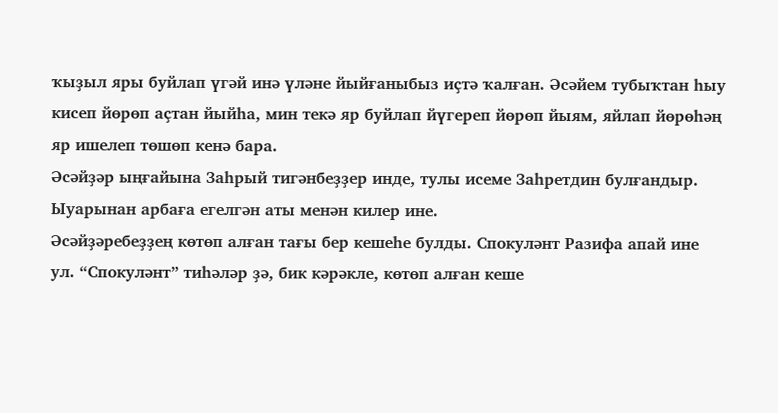ҡыҙыл яры буйлап үгәй инә үләне йыйғаныбыз иҫтә ҡалған. Әсәйем тубыҡтан һыу кисеп йөрөп аҫтан йыйһа, мин текә яр буйлап йүгереп йөрөп йыям, яйлап йөрөһәң яр ишелеп төшөп кенә бара.
Әсәйҙәр ыңғайына Заһрый тигәнбеҙҙер инде, тулы исеме Заһретдин булғандыр. Ыуарынан арбаға егелгән аты менән килер ине.
Әсәйҙәребеҙҙең көтөп алған тағы бер кешеһе булды. Спокуләнт Разифа апай ине ул. “Спокуләнт” тиһәләр ҙә, бик кәрәкле, көтөп алған кеше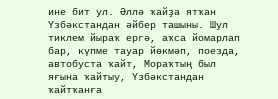ине бит ул. Әллә ҡайҙа ятҡан Үзбәкстандан әйбер ташыны. Шул тиклем йыраҡ ергә, аҡса йомарлап бар, күпме тауар йөкмәп, поезда, автобуста ҡайт, Мораҡтың был яғына ҡайтыу, Үзбәкстандан ҡайтҡанға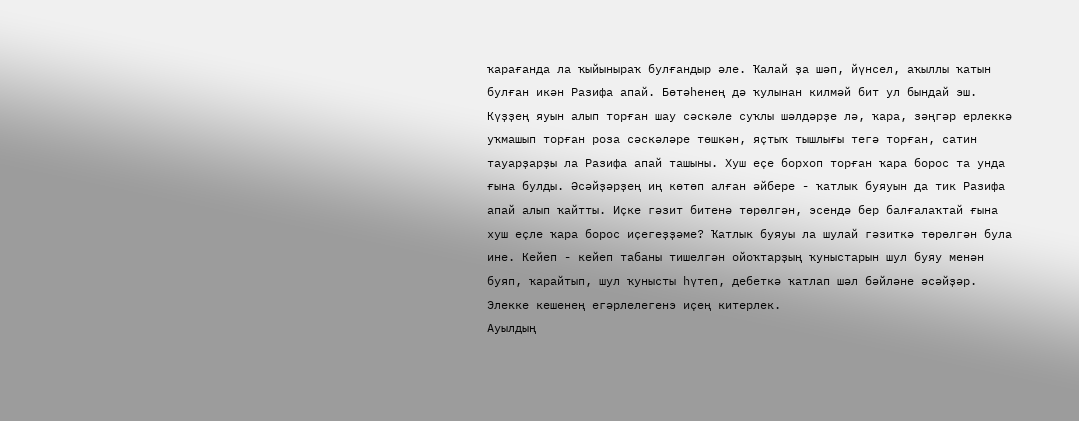ҡарағанда ла ҡыйыныраҡ булғандыр әле. Ҡалай ҙа шәп, йүнсел, аҡыллы ҡатын булған икән Разифа апай. Бөтәһенең дә ҡулынан килмәй бит ул бындай эш.
Күҙҙең яуын алып торған шау сәскәле суҡлы шәлдәрҙе лә, ҡара, зәңгәр ерлеккә уҡмашып торған роза сәскәләре төшкән, яҫтыҡ тышлығы тегә торған, сатин тауарҙарҙы ла Разифа апай ташыны. Хуш еҫе борхоп торған ҡара борос та унда ғына булды. Әсәйҙәрҙең иң көтөп алған әйбере - ҡатлык буяуын да тик Разифа апай алып ҡайтты. Иҫке гәзит битенә төрөлгән, эсендә бер балғалаҡтай ғына хуш еҫле ҡара борос иҫегеҙҙәме? Ҡатлык буяуы ла шулай гәзиткә төрөлгән була ине. Кейеп - кейеп табаны тишелгән ойоҡтарҙың ҡуныстарын шул буяу менән буяп, ҡарайтып, шул ҡунысты һүтеп, дебеткә ҡатлап шәл бәйләне әсәйҙәр. Элекке кешенең егәрлелегенэ иҫең китерлек.
Ауылдың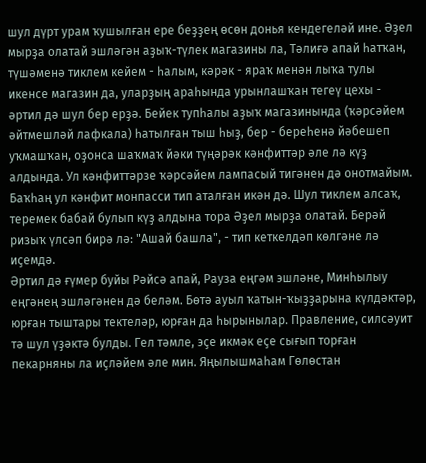шул дүрт урам ҡушылған ере беҙҙең өсөн донья кендегеләй ине. Әҙел мырҙа олатай эшләгән аҙыҡ-түлек магазины ла, Тәлиғә апай һатҡан, түшәменә тиклем кейем - һалым, кәрәк - яраҡ менән лыҡа тулы икенсе магазин да, уларҙың араһында урынлашҡан тегеү цехы - әртил дә шул бер ерҙә. Бейек тупһалы аҙыҡ магазинында (ҡәрсәйем әйтмешләй лафкала) һатылған тыш һыҙ, бер - береһенә йәбешеп уҡмашҡан, оҙонса шаҡмаҡ йәки түңәрәк кәнфиттәр әле лә күҙ алдында. Ул кәнфиттәрзе ҡәрсәйем лампасый тигәнен дә онотмайым. Баҡһаң ул кәнфит монпасси тип аталған икән дә. Шул тиклем алсаҡ, теремек бабай булып күҙ алдына тора Әҙел мырҙа олатай. Берәй ризыҡ үлсәп бирә лә: "Ашай башла", - тип кеткелдәп көлгәне лә иҫемдә.
Әртил дә ғүмер буйы Рәйсә апай, Рауза еңгәм эшләне, Минһылыу еңгәнең эшләгәнен дә беләм. Бөтә ауыл ҡатын-ҡыҙҙарына күлдәктәр, юрған тыштары тектеләр, юрған да һырынылар. Правление, силсәуит тә шул үҙәктә булды. Гел тәмле, эҫе икмәк еҫе сығып торған пекарняны ла иҫләйем әле мин. Яңылышмаһам Гөлөстан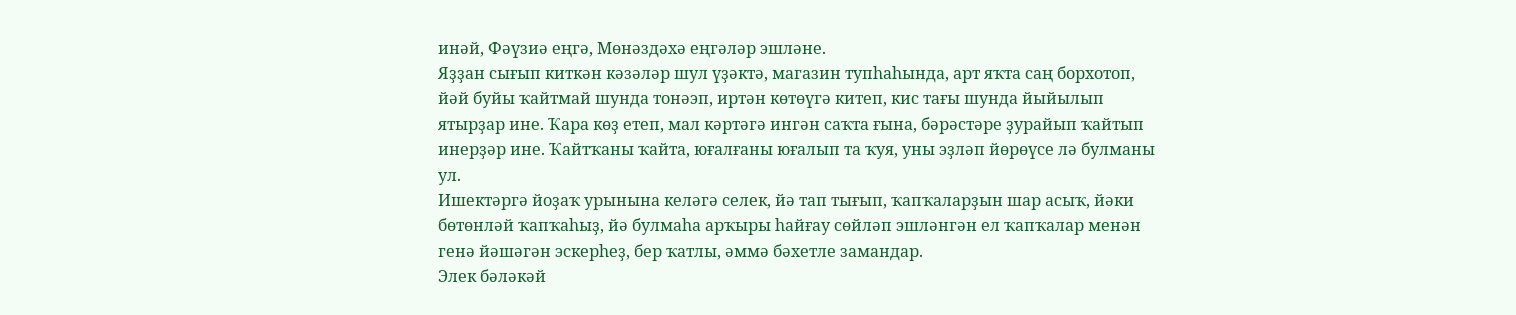инәй, Фәүзиә еңгә, Мөнәздәхә еңгәләр эшләне.
Яҙҙан сығып киткән кәзәләр шул үҙәктә, магазин тупһаһында, арт яҡта саң борхотоп, йәй буйы ҡайтмай шунда тонәэп, иртән көтөүгә китеп, кис тағы шунда йыйылып ятырҙар ине. Ҡара көҙ етеп, мал кәртәгә ингән саҡта ғына, бәрәстәре ҙурайып ҡайтып инерҙәр ине. Ҡайтҡаны ҡайта, юғалғаны юғалып та ҡуя, уны эҙләп йөрөүсе лә булманы ул.
Ишектәргә йоҙаҡ урынына келәгә селек, йә тап тығып, ҡапҡаларҙын шар асыҡ, йәки бөтөнләй ҡапҡаһыҙ, йә булмаһа арҡыры һайғау сөйләп эшләнгән ел ҡапҡалар менән генә йәшәгән эскерһеҙ, бер ҡатлы, әммә бәхетле замандар.
Элек бәләкәй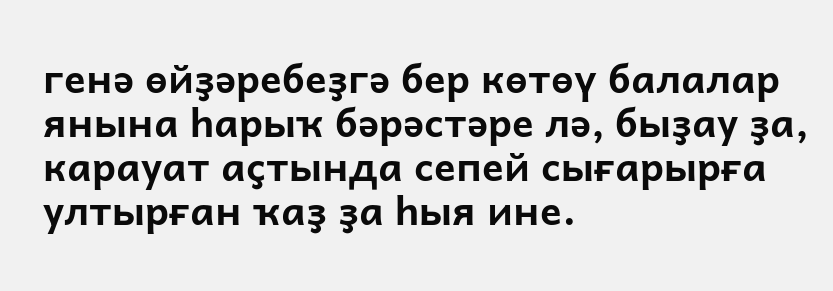генә өйҙәребеҙгә бер көтөү балалар янына һарыҡ бәрәстәре лә, быҙау ҙа, карауат аҫтында сепей сығарырға ултырған ҡаҙ ҙа һыя ине.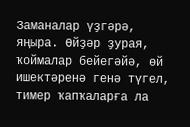Заманалар үҙгәрә, яңыра. Өйҙәр ҙурая, ҡоймалар бейегәйә, өй ишектәренә генә түгел, тимер ҡапҡаларға ла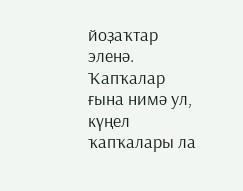йоҙаҡтар эленә.
Ҡапҡалар ғына нимә ул, күңел ҡапҡалары ла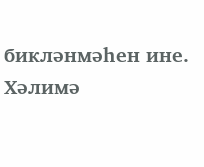бикләнмәһен ине.
Хәлимә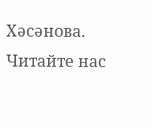Хәсәнова.
Читайте нас